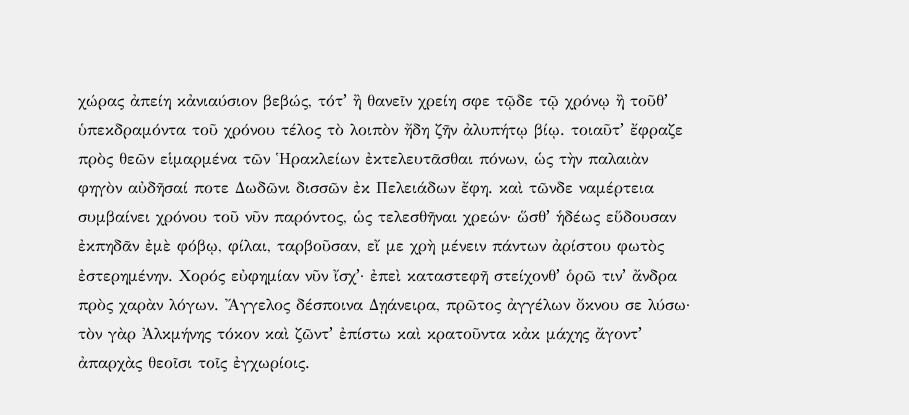χώρας ἀπείη κἀνιαύσιον βεβώς, τότʼ ἢ θανεῖν χρείη σφε τῷδε τῷ χρόνῳ ἢ τοῦθʼ ὑπεκδραμόντα τοῦ χρόνου τέλος τὸ λοιπὸν ἤδη ζῆν ἀλυπήτῳ βίῳ. τοιαῦτʼ ἔφραζε πρὸς θεῶν εἱμαρμένα τῶν Ἡρακλείων ἐκτελευτᾶσθαι πόνων, ὡς τὴν παλαιὰν φηγὸν αὐδῆσαί ποτε Δωδῶνι δισσῶν ἐκ Πελειάδων ἔφη. καὶ τῶνδε ναμέρτεια συμβαίνει χρόνου τοῦ νῦν παρόντος, ὡς τελεσθῆναι χρεών· ὥσθʼ ἡδέως εὕδουσαν ἐκπηδᾶν ἐμὲ φόβῳ, φίλαι, ταρβοῦσαν, εἴ με χρὴ μένειν πάντων ἀρίστου φωτὸς ἐστερημένην. Χορός εὐφημίαν νῦν ἴσχʼ· ἐπεὶ καταστεφῆ στείχονθʼ ὁρῶ τινʼ ἄνδρα πρὸς χαρὰν λόγων. Ἄγγελος δέσποινα Δῃάνειρα, πρῶτος ἀγγέλων ὄκνου σε λύσω· τὸν γὰρ Ἀλκμήνης τόκον καὶ ζῶντʼ ἐπίστω καὶ κρατοῦντα κἀκ μάχης ἄγοντʼ ἀπαρχὰς θεοῖσι τοῖς ἐγχωρίοις.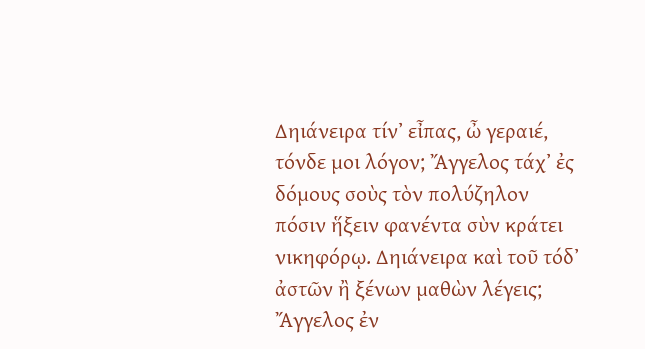Δηιάνειρα τίνʼ εἶπας, ὦ γεραιέ, τόνδε μοι λόγον; Ἄγγελος τάχʼ ἐς δόμους σοὺς τὸν πολύζηλον πόσιν ἥξειν φανέντα σὺν κράτει νικηφόρῳ. Δηιάνειρα καὶ τοῦ τόδʼ ἀστῶν ἢ ξένων μαθὼν λέγεις; Ἄγγελος ἐν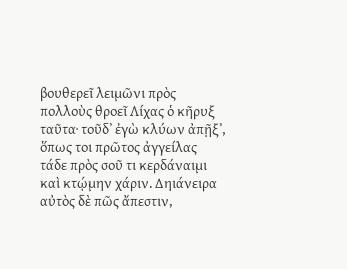βουθερεῖ λειμῶνι πρὸς πολλοὺς θροεῖ Λίχας ὁ κῆρυξ ταῦτα· τοῦδʼ ἐγὼ κλύων ἀπῇξʼ, ὅπως τοι πρῶτος ἀγγείλας τάδε πρὸς σοῦ τι κερδάναιμι καὶ κτῴμην χάριν. Δηιάνειρα αὐτὸς δὲ πῶς ἄπεστιν,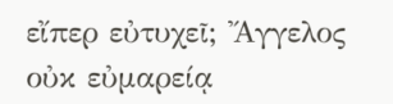εἴπερ εὐτυχεῖ; Ἄγγελος οὐκ εὐμαρείᾳ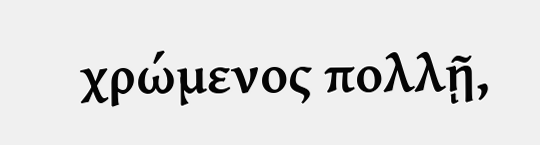χρώμενος πολλῇ,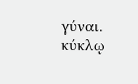γύναι. κύκλῳ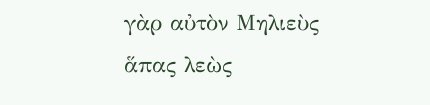γὰρ αὐτὸν Μηλιεὺς ἅπας λεὼς